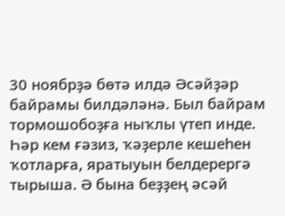30 ноябрҙә бөтә илдә Әсәйҙәр байрамы билдәләнә. Был байрам тормошобоҙға ныҡлы үтеп инде. Һәр кем ғәзиз, ҡәҙерле кешеһен ҡотларға, яратыуын белдерергә тырыша. Ә бына беҙҙең әсәй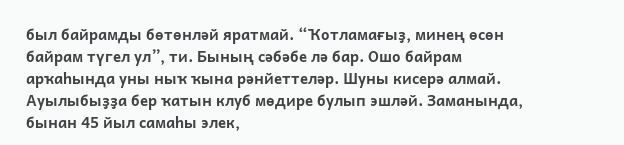был байрамды бөтөнләй яратмай. “Ҡотламағыҙ, минең өсөн байрам түгел ул”, ти. Бының сәбәбе лә бар. Ошо байрам арҡаһында уны ныҡ ҡына рәнйеттеләр. Шуны кисерә алмай. Ауылыбыҙҙа бер ҡатын клуб мөдире булып эшләй. Заманында, бынан 45 йыл самаһы элек,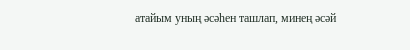атайым уның әсәһен ташлап, минең әсәй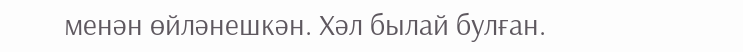менән өйләнешкән. Хәл былай булған.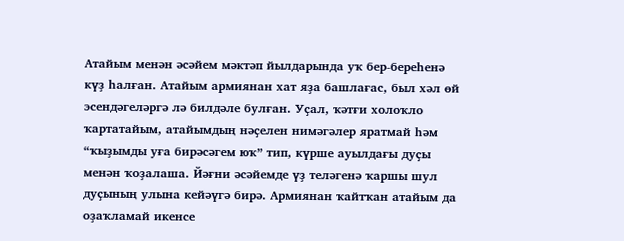Атайым менән әсәйем мәктәп йылдарында уҡ бер-береһенә күҙ һалған. Атайым армиянан хат яҙа башлағас, был хәл өй эсендәгеләргә лә билдәле булған. Уҫал, ҡәтғи холоҡло ҡартатайым, атайымдың нәҫелен нимәгәлер яратмай һәм “ҡыҙымды уға бирәсәгем юҡ” тип, күрше ауылдағы дуҫы менән ҡоҙалаша. Йәғни әсәйемде үҙ теләгенә ҡаршы шул дуҫының улына кейәүгә бирә. Армиянан ҡайтҡан атайым да оҙаҡламай икенсе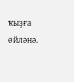ҡыҙға өйләнә.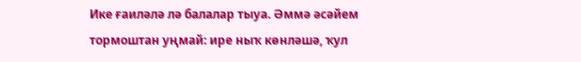Ике ғаиләлә лә балалар тыуа. Әммә әсәйем тормоштан уңмай: ире ныҡ көнләшә, ҡул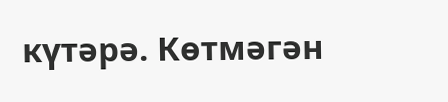күтәрә. Көтмәгән